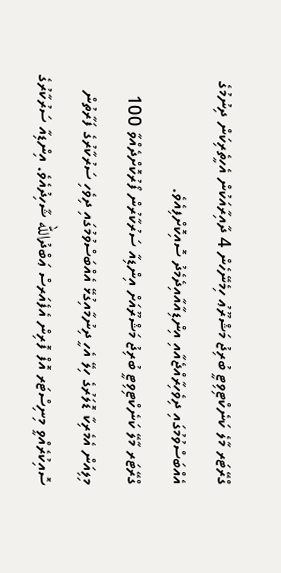ގްރޭޓަރ މާލެ ކަނެކްޓިވިޓީ ބުރިޖު މަޝްރޫޢު ހިމެނޭހެން 4 ދާއިރާއަކުން އެހީތެރިކަން ދިނުމުގެ އެއްބަސްވުމުގައި ދިވެހިރާއްޖެއާއި އިންޑިއާއާއިދެމެދު ސޮއިކޮށްފިއެވެ.
ގްރޭޓަރ މާލޭ ކަނެކްޓިވިޓީ ބުރިޖު މަޝްރޫއަށް އިންޑިއާ ސަރުކާރުން ފޯރުކޮށްދެއްވާ 100 މިލިއަން އެމެރިކާ ޑޮލަރުގެ ހިލޭ އެހީ ދިނުމާއިގުޅޭ އެއްބަސްވުމުގައި ދިވެހި ސަރުކާރުގެ ފަރާތުން ސޮއިކުރެއްވީ މިނިސްޓަރ އޮފް ފޮރިން އެފެއަރސް ޢަބްދުالله ޝާހިދުއެވެ. އިންޑިއާ ސަރުކާރުގެ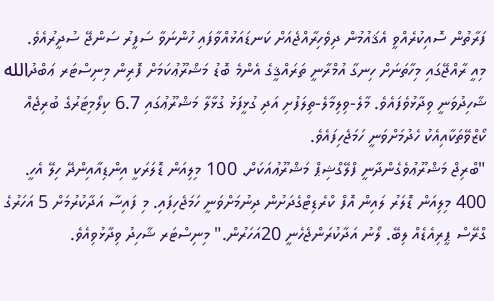ފަރާތުން ސޮއިކުރެއްވީ އެޤައުމުން ދިވެހިރާއްޖެއަށް ކަނޑައަޅުއްވާފައި ހުންނަވާ ސަފީރު ސަންޖޭ ސުދީރުއެވެ.
މިއީ ރާއްޖޭގައި މިހާތަނަށް ހިނގާ އުމްރާނީ ތަރައްޤީގެ އެންމެ ބޮޑު މަޝްރޫޢުކަމަށް ފޮރިން މިނިސްޓަރ ޢަބްދުالله ޝާހިދުވަނީ ވިދާޅުވެފައެވެ. މާލެ-ވިލިމާލެ-ތިލަފުށި އަދި ގުޅީފަޅު ގުޅާލާ މަޝްރޫޢުގައި 6.7 ކިލޯމިޓަރުގެ ބުރިޖެއް ކޯޒްވޭތަކާއިއެކު ހެދުމަށްވަނީ ހަމަޖެހިފައެވެ.
"ބްރިޖް މަޝްރޫޢުވެގެންދާނީ ފްލޭގްޝިޕް މަޝްރޫޢުއަކަށް. 100 މިލިއަން ޑޮލަރަކީ އިންޑިއާއިންދޭ ހިލޭ އެހީ. 400 މިލިއަން ޑޮލަރު ލައިން އޮފް ކްރެޑިޓްގެދަށުން ދިނުމަށްވަނީ ހަމަޖެހިފައި. މި ފައިސާ އަދާކުރުމަށް 5 އަހަރުގެ ގްރޭސް ޕީރިއެޑެއް ލިބޭ. ލޯނު އަދާކުރަންޖެހެނީ 20އަހަރުން." މިނިސްޓަރ ޝާހިދު ވިދާޅުވިއެވެ.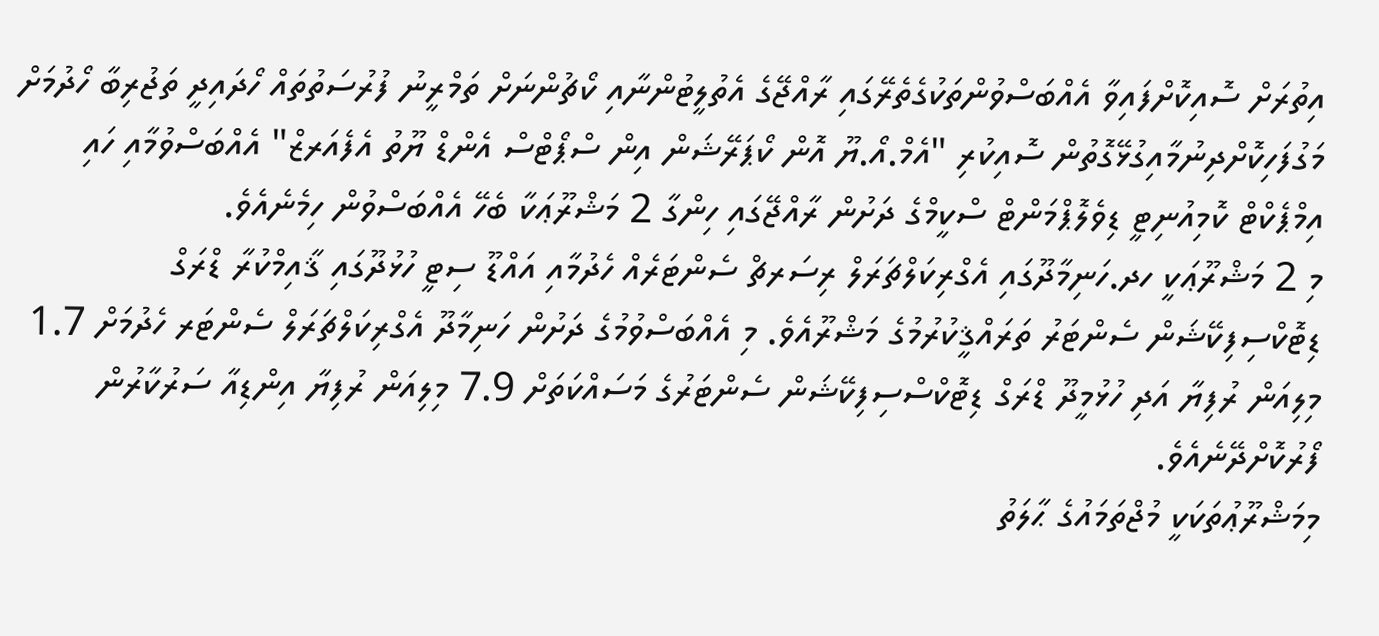އިތުރަށް ސޮއިކޮށްފައިވާ އެއްބަސްވުންތަކުގެތެރޭގައި ރާއްޖޭގެ އެތުލީޓުންނާއި ކޯޗުންނަށް ތަމްރީނު ފުރުސަތުތައް ހޯދައިދީ ތަޖުރިބާ ހޯދުމަށް މަގުފަހިކޮށްދިނުމާއިގުޅޭގޮތުން ސޮއިކުރި "އެމް.އޯ.ޔޫ އޮން ކޯޕަރޭޝަން އިން ސްޕޯޓްސް އެންޑް ޔޫތު އެފެއަރޒް" އެއްބަސްވުމާއި ހައި އިމްޕެކްޓް ކޮމިއުނިޓީ ޑިވެލޮޕްމަންޓް ސްކީމްގެ ދަށުން ރާއްޖޭގައި ހިންގާ 2 މަޝްރޫޢަކާ ބެހޭ އެއްބަސްވުން ހިމެނެއެވެ.
މި 2 މަޝްރޫޢަކީ ހދ.ހަނިމާދޫގައި އެގްރިކަލްޗަރަލް ރިސަރޗް ސެންޓަރެއް ހެދުމާއި އައްޑޫ ސިޓީ ހުޅުދޫގައި ޤާއިމްކުރާ ޑްރަގް ޑިޓޮކްސިފިކޭޝަން ސެންޓަރު ތަރައްޤީކުރުމުގެ މަޝްރޫއެވެ. މި އެއްބަސްވުމުގެ ދަށުން ހަނިމާދޫ އެގްރިކަލްޗަރަލް ސެންޓަރ ހެދުމަށް 1.7 މިލިއަން ރުފިޔާ އަދި ހުޅުމީދޫ ޑްރަގް ޑިޓޮކްސްސިފިކޭޝަން ސެންޓަރުގެ މަސައްކަތަށް 7.9 މިލިއަން ރުފިޔާ އިންޑިއާ ސަރުކާރުން ފޯރުކޮށްދޭނެއެވެ.
މިމަޝްރޫޢުތަކަކީ މުޖްތަމައުގެ ޙާލަތު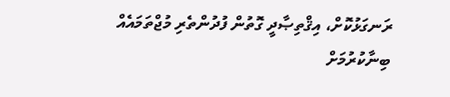ރަނގަޅުކޮށް، އިޤްތިޞާދީ ގޮތުން ފުދުންތެރި މުޖްތަމައެއް ބިނާކުރުމަށް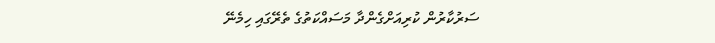ސަރުކާރުން ކުރިއަށްގެންދާ މަސައްކަތުގެ ތެރޭގައި ހިމެނޭ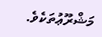މަޝްރޫޢުތަކެވެ.